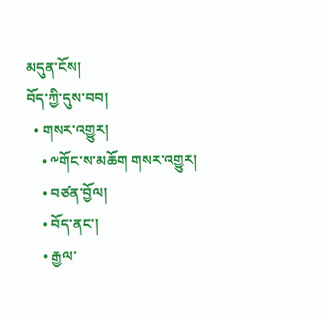མདུན་ངོས།
བོད་ཀྱི་དུས་བབ།
  • གསར་འགྱུར།
    • ༸གོང་ས་མཆོག གསར་འགྱུར།
    • བཙན་བྱོལ།
    • བོད་ནང་།
    • རྒྱལ་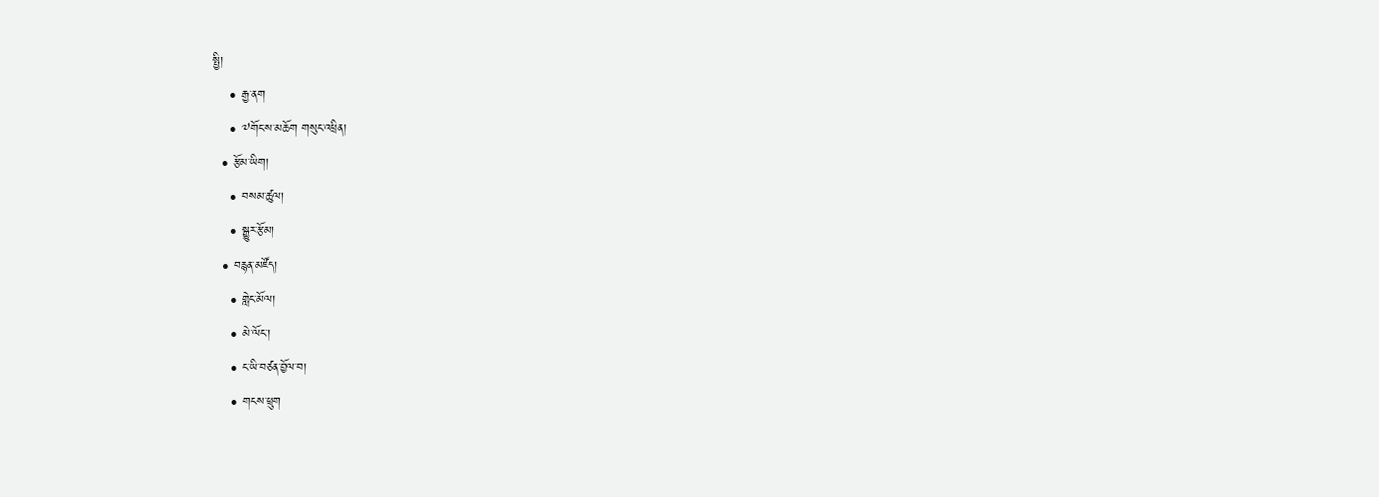སྤྱི།
    • རྒྱ་ནག
    • ༧གོང་ས་མཆོག གསུང་འཕྲིན།
  • རྩོམ་ཡིག།
    • བསམ་ཚུལ།
    • སྒྱུར་རྩོམ།
  • བརྙན་མཛོད།
    • གླེང་མོལ།
    • མེ་ལོང་།
    • ང་ཡི་བཙན་བྱོལ་བ།
    • གངས་ཕྲུག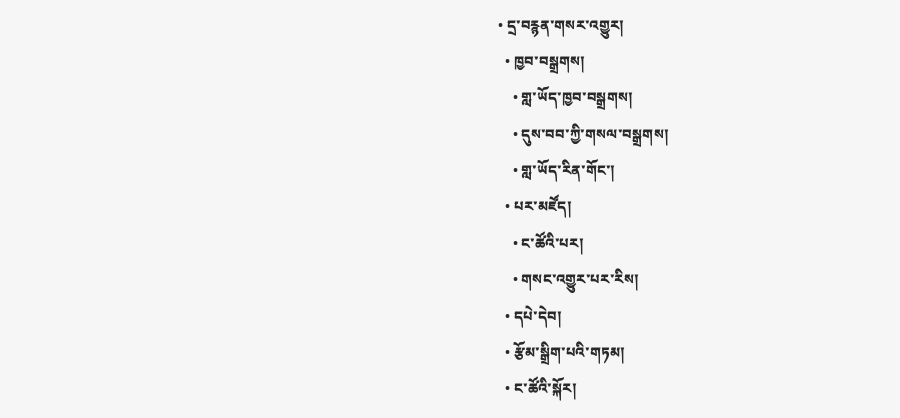• དྲ་བརྙན་གསར་འགྱུར།
  • ཁྱབ་བསྒྲགས།
    • གླ་ཡོད་ཁྱབ་བསྒྲགས།
    • དུས་བབ་ཀྱི་གསལ་བསྒྲགས།
    • གླ་ཡོད་རིན་གོང་།
  • པར་མཛོད།
    • ང་ཚོའི་པར།
    • གསང་འགྱུར་པར་རིས།
  • དཔེ་དེབ།
  • རྩོམ་སྒྲིག་པའི་གཏམ།
  • ང་ཚོའི་སྐོར།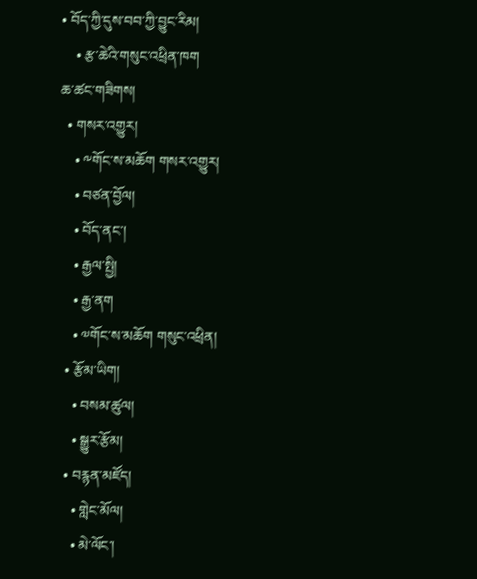• བོད་ཀྱི་དུས་བབ་ཀྱི་བྱུང་རིམ།
    • རྩ་ཆེའི་གསུང་འཕྲིན་ཁག
ཆ་ཚང་གཟིགས།
  • གསར་འགྱུར།
    • ༸གོང་ས་མཆོག གསར་འགྱུར།
    • བཙན་བྱོལ།
    • བོད་ནང་།
    • རྒྱལ་སྤྱི།
    • རྒྱ་ནག
    • ༧གོང་ས་མཆོག གསུང་འཕྲིན།
  • རྩོམ་ཡིག།
    • བསམ་ཚུལ།
    • སྒྱུར་རྩོམ།
  • བརྙན་མཛོད།
    • གླེང་མོལ།
    • མེ་ལོང་།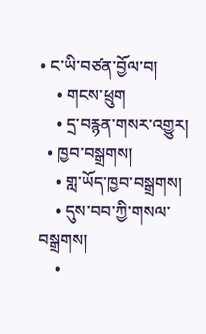• ང་ཡི་བཙན་བྱོལ་བ།
    • གངས་ཕྲུག
    • དྲ་བརྙན་གསར་འགྱུར།
  • ཁྱབ་བསྒྲགས།
    • གླ་ཡོད་ཁྱབ་བསྒྲགས།
    • དུས་བབ་ཀྱི་གསལ་བསྒྲགས།
    •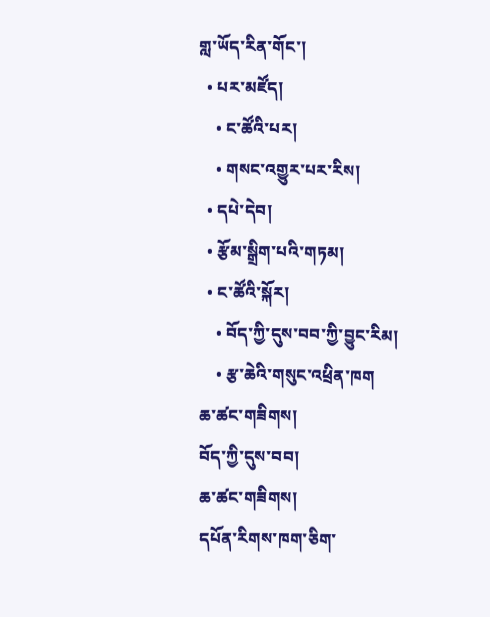གླ་ཡོད་རིན་གོང་།
  • པར་མཛོད།
    • ང་ཚོའི་པར།
    • གསང་འགྱུར་པར་རིས།
  • དཔེ་དེབ།
  • རྩོམ་སྒྲིག་པའི་གཏམ།
  • ང་ཚོའི་སྐོར།
    • བོད་ཀྱི་དུས་བབ་ཀྱི་བྱུང་རིམ།
    • རྩ་ཆེའི་གསུང་འཕྲིན་ཁག
ཆ་ཚང་གཟིགས།
བོད་ཀྱི་དུས་བབ།
ཆ་ཚང་གཟིགས།
དཔོན་རིགས་ཁག་ཅིག་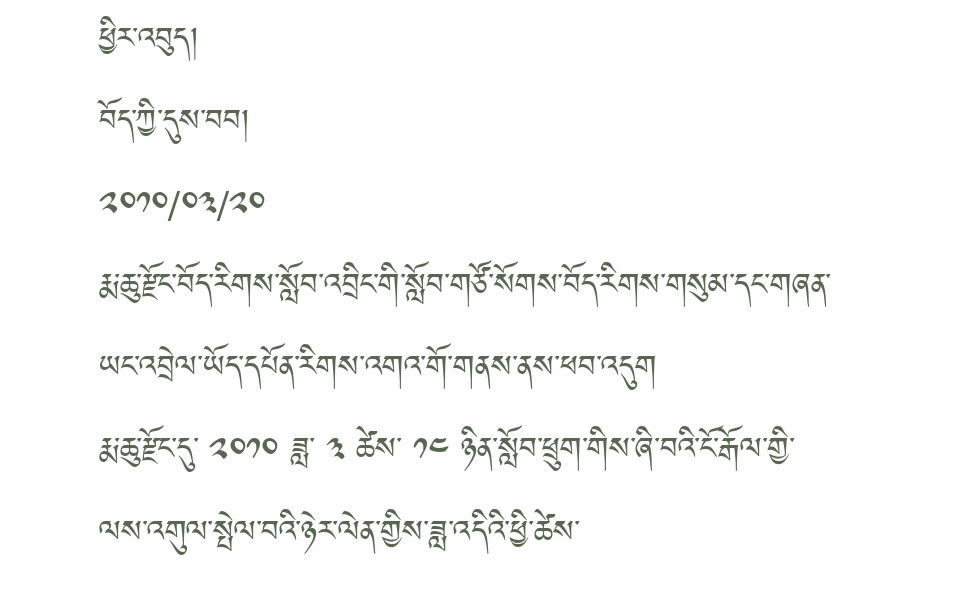ཕྱིར་འབུད།
བོད་ཀྱི་དུས་བབ།
༢༠༡༠/༠༣/༢༠
རྨ་ཆུ་རྫོང་བོད་རིགས་སློབ་འབྲིང་གི་སློབ་གཙོ་སོགས་བོད་རིགས་གསུམ་དང་གཞན་ཡང་འབྲེལ་ཡོད་དཔོན་རིགས་འགའ་གོ་གནས་ནས་ཕབ་འདུག
རྨ་ཆུ་རྫོང་དུ་ ༢༠༡༠ ཟླ་ ༣ ཚེས་ ༡༤ ཉིན་སློབ་ཕྲུག་གིས་ཞི་བའི་ངོ་རྒོལ་གྱི་ལས་འགུལ་སྤེལ་བའི་ཉེར་ལེན་གྱིས་ཟླ་འདིའི་ཕྱི་ཚེས་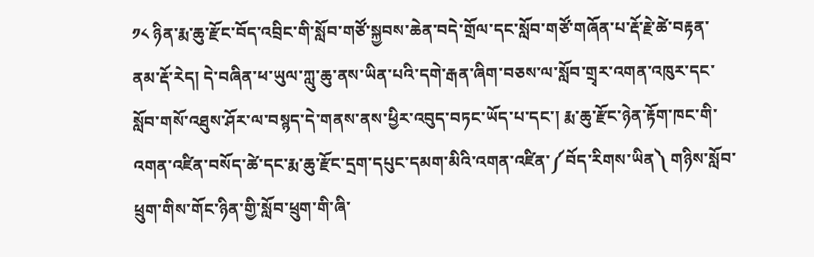༡༨ ཉིན་རྨ་ཆུ་རྫོང་བོད་འབྲིང་གི་སློབ་གཙོ་སྐྱབས་ཆེན་བདེ་གྲོལ་དང་སློབ་གཙོ་གཞོན་པ་རྡོ་རྗེ་ཚེ་བརྟན་ནམ་རྡོ་རེད། དེ་བཞིན་ཕ་ཡུལ་ཀླུ་ཆུ་ནས་ཡིན་པའི་དགེ་རྒན་ཞིག་བཅས་ལ་སློབ་གྲྭར་འགན་འཁུར་དང་སློབ་གསོ་འཐུས་ཤོར་ལ་བསྙད་དེ་གནས་ནས་ཕྱིར་འབུད་བཏང་ཡོད་པ་དང་། རྨ་ཆུ་རྫོང་ཉེན་རྟོག་ཁང་གི་འགན་འཛིན་བསོད་ཚེ་དང་རྨ་ཆུ་རྫོང་དྲག་དཔུང་དམག་མིའི་འགན་འཛིན་༼བོད་རིགས་ཡིན༽ གཉིས་སློབ་ཕྲུག་གིས་གོང་ཉིན་གྱི་སློབ་ཕྲུག་གི་ཞི་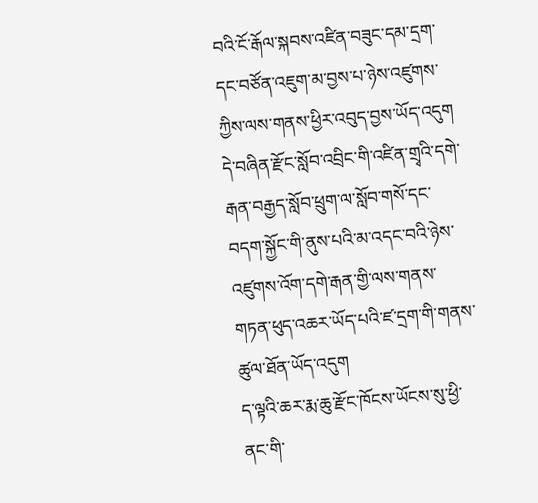བའི་ངོ་རྒོལ་སྐབས་འཛིན་བཟུང་དམ་དྲག་དང་བཙོན་འཇུག་མ་བྱས་པ་ཉེས་འཛུགས་ཀྱིས་ལས་གནས་ཕྱིར་འབུད་བྱས་ཡོད་འདུག
དེ་བཞིན་རྫོང་སློབ་འབྲིང་གི་འཛིན་གྲྭའི་དགེ་རྒན་བརྒྱད་སློབ་ཕྲུག་ལ་སློབ་གསོ་དང་བདག་སྐྱོང་གི་ནུས་པའི་མ་འདང་བའི་ཉེས་འཛུགས་འོག་དགེ་རྒན་གྱི་ལས་གནས་གཏན་ཕུད་འཆར་ཡོད་པའི་ཛ་དྲག་གི་གནས་ཚུལ་ཐོན་ཡོད་འདུག
ད་ལྟའི་ཆར་རྨ་ཆུ་རྫོང་ཁོངས་ཡོངས་སུ་ཕྱི་ནང་གི་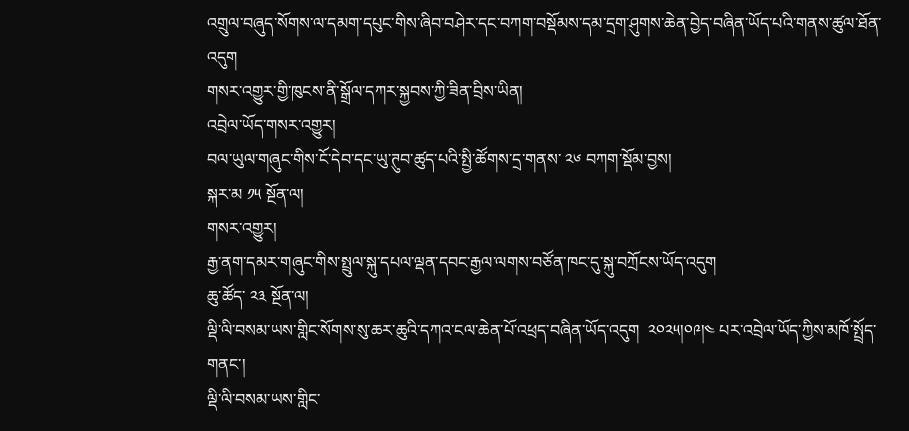འགྲུལ་བཞུད་སོགས་ལ་དམག་དཔུང་གིས་ཞིབ་བཤེར་དང་བཀག་བསྡོམས་དམ་དྲག་ཤུགས་ཆེན་བྱེད་བཞིན་ཡོད་པའི་གནས་ཚུལ་ཐོན་འདུག
གསར་འགྱུར་གྱི་ཁུངས་ནི་སྒྲོལ་དཀར་སྐྱབས་ཀྱི་ཟིན་བྲིས་ཡིན།
འབྲེལ་ཡོད་གསར་འགྱུར།
བལ་ཡུལ་གཞུང་གིས་ངོ་དེབ་དང་ཡུ་ཊུབ་ཚུད་པའི་སྤྱི་ཚོགས་དྲ་གནས་ ༢༦ བཀག་སྡོམ་བྱས།
སྐར་མ ༡༥ སྔོན་ལ།
གསར་འགྱུར།
རྒྱ་ནག་དམར་གཞུང་གིས་སྤྲུལ་སྐུ་དཔལ་ལྡན་དབང་རྒྱལ་ལགས་བཙོན་ཁང་དུ་སྐུ་བཀྲོངས་ཡོད་འདུག
ཆུ་ཚོད་ ༢༣ སྔོན་ལ།
ལྡི་ལི་བསམ་ཡས་གླིང་སོགས་སུ་ཆར་ཆུའི་དཀའ་ངལ་ཆེན་པོ་འཕྲད་བཞིན་ཡོད་འདུག  ༢༠༢༥།༠༩།༤ པར་འབྲེལ་ཡོད་ཀྱིས་མཁོ་སྤྲོད་གནང་།
ལྡི་ལི་བསམ་ཡས་གླིང་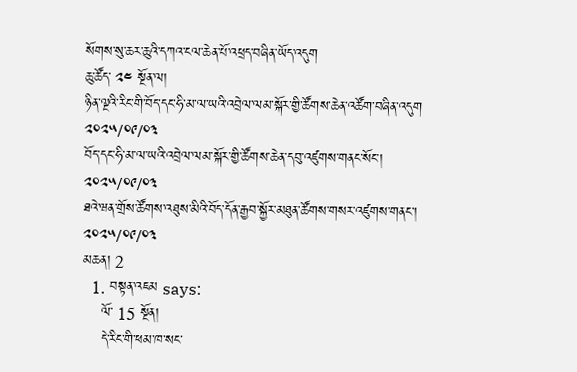སོགས་སུ་ཆར་ཆུའི་དཀའ་ངལ་ཆེན་པོ་འཕྲད་བཞིན་ཡོད་འདུག
ཆུ་ཚོད་ ༢༤ སྔོན་ལ།
ཉིན་ལྔའི་རིང་གི་བོད་དང་ཧི་མ་ལ་ཡའི་འབྲེལ་ལམ་སྐོར་གྱི་ཚོགས་ཆེན་འཚོག་བཞིན་འདུག
༢༠༢༥/༠༩/༠༣
བོད་དང་ཧི་མ་ལ་ཡའི་འབྲེལ་ལམ་སྐོར་གྱི་ཚོགས་ཆེན་དབུ་འཛུགས་གནང་སོང་།
༢༠༢༥/༠༩/༠༣
ཐའེ་ཝན་གྲོས་ཚོགས་འཐུས་མིའི་བོད་དོན་རྒྱབ་སྐྱོར་མཐུན་ཚོགས་གསར་འཛུགས་གནང་།
༢༠༢༥/༠༩/༠༣
མཆན། 2
  1. བསྟན་འཇམ says:
    ལོ་ 15 སྔོན།
    དེ་རིང་གི་ཕམ་ཁ་སང་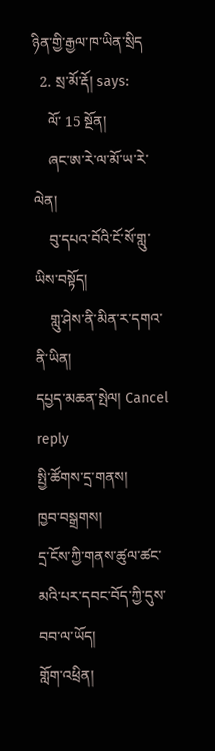ཉིན་གྱི་རྒྱལ་ཁ་ཡིན་སྲིད
  2. སྲ་མོ་རྡོ། says:
    ལོ་ 15 སྔོན།
    ཞང་ཨ་རེ་ལ་མོ་ཡ་རེ་ལེན།
    བུ་དཔའ་བོའི་ངོ་སོ་གླུ་ཡིས་བསྟོད།
    གླུ་ཤེས་ནི་མིན་ར་དགའ་ནི་ཡིན།
དཔྱད་མཆན་སྤེལ། Cancel reply
སྤྱི་ཚོགས་དྲ་གནས།
ཁྱབ་བསྒྲགས།
དྲ་ངོས་ཀྱི་གནས་ཚུལ་ཚང་མའི་པར་དབང་བོད་ཀྱི་དུས་བབ་ལ་ཡོད།
གློག་འཕྲིན།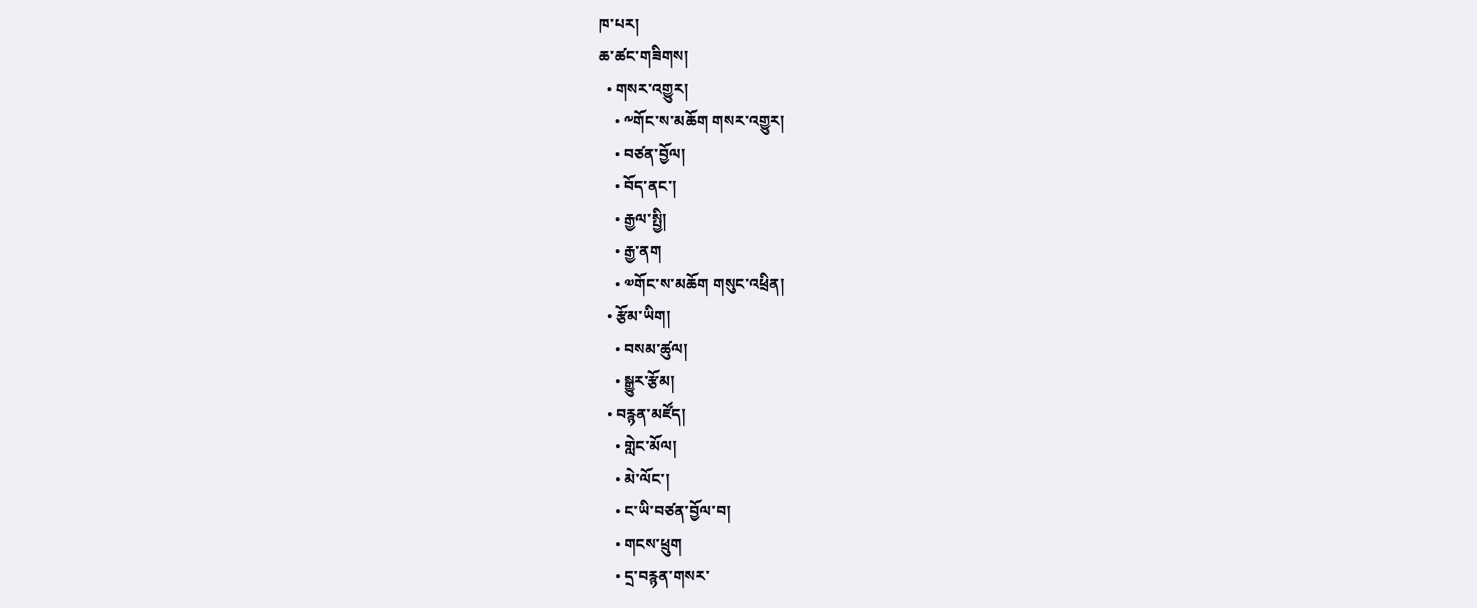ཁ་པར།
ཆ་ཚང་གཟིགས།
  • གསར་འགྱུར།
    • ༸གོང་ས་མཆོག གསར་འགྱུར།
    • བཙན་བྱོལ།
    • བོད་ནང་།
    • རྒྱལ་སྤྱི།
    • རྒྱ་ནག
    • ༧གོང་ས་མཆོག གསུང་འཕྲིན།
  • རྩོམ་ཡིག།
    • བསམ་ཚུལ།
    • སྒྱུར་རྩོམ།
  • བརྙན་མཛོད།
    • གླེང་མོལ།
    • མེ་ལོང་།
    • ང་ཡི་བཙན་བྱོལ་བ།
    • གངས་ཕྲུག
    • དྲ་བརྙན་གསར་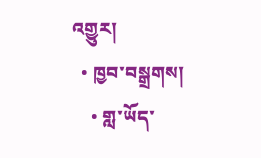འགྱུར།
  • ཁྱབ་བསྒྲགས།
    • གླ་ཡོད་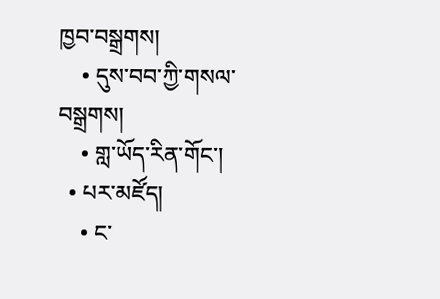ཁྱབ་བསྒྲགས།
    • དུས་བབ་ཀྱི་གསལ་བསྒྲགས།
    • གླ་ཡོད་རིན་གོང་།
  • པར་མཛོད།
    • ང་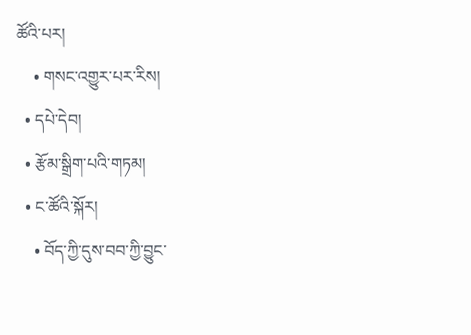ཚོའི་པར།
    • གསང་འགྱུར་པར་རིས།
  • དཔེ་དེབ།
  • རྩོམ་སྒྲིག་པའི་གཏམ།
  • ང་ཚོའི་སྐོར།
    • བོད་ཀྱི་དུས་བབ་ཀྱི་བྱུང་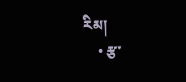རིམ།
    • རྩ་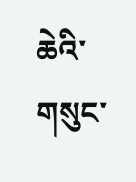ཆེའི་གསུང་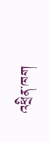འཕྲིན་ཁག